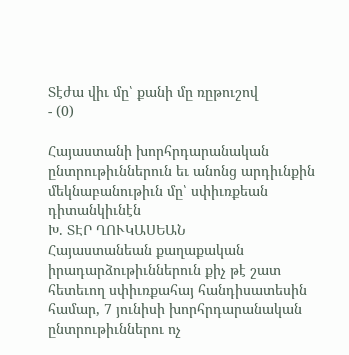Տէժա վիւ մը՝ քանի մը ռըթուշով
- (0)

Հայաստանի խորհրդարանական ընտրութիւններուն եւ անոնց արդիւնքին մեկնաբանութիւն մը՝ սփիւռքեան դիտանկիւնէն
Խ. ՏԷՐ ՂՈՒԿԱՍԵԱՆ
Հայաստանեան քաղաքական իրադարձութիւններուն քիչ թէ շատ հետեւող սփիւռքահայ հանդիսատեսին համար, 7 յունիսի խորհրդարանական ընտրութիւններու ոչ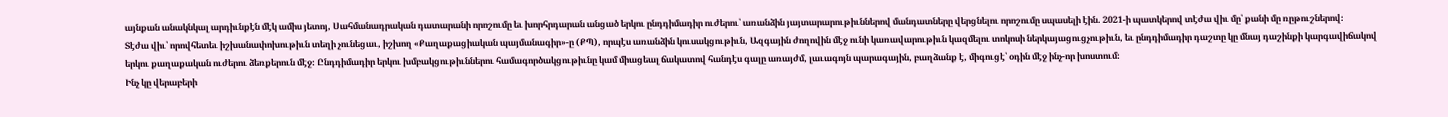այնքան անակնկալ արդիւնքէն մէկ ամիս յետոյ, Սահմանադրական դատարանի որոշումը եւ խորհրդարան անցած երկու ընդդիմադիր ուժերու՝ առանձին յայտարարութիւններով մանդատները վերցնելու որոշումը սպասելի էին. 2021-ի պատկերով տէժա վիւ մը՝ քանի մը ռըթուշներով։
Տէժա վիւ՝ որովհետեւ իշխանափոխութիւն տեղի չունեցաւ, իշխող «Քաղաքացիական պայմանագիր»-ը (ՔՊ), որպէս առանձին կուսակցութիւն, Ազգային ժողովին մէջ ունի կառավարութիւն կազմելու տոկոսի ներկայացուցչութիւն, եւ ընդդիմադիր դաշտը կը մնայ դաշինքի կարգավիճակով երկու քաղաքական ուժերու ձեռքերուն մէջ։ Ընդդիմադիր երկու խմբակցութիւններու համագործակցութիւնը կամ միացեալ ճակատով հանդէս գալը առայժմ, լաւագոյն պարագային, բաղձանք է, միգուցէ՝ օդին մէջ ինչ-որ խոստում։
Ինչ կը վերաբերի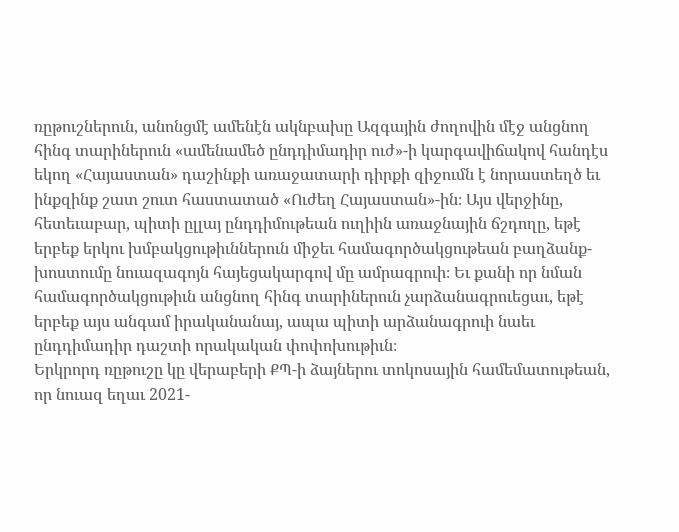ռըթուշներուն, անոնցմէ ամենէն ակնբախը Ազգային ժողովին մէջ անցնող հինգ տարիներուն «ամենամեծ ընդդիմադիր ուժ»-ի կարգավիճակով հանդէս եկող «Հայաստան» դաշինքի առաջատարի դիրքի զիջումն է նորաստեղծ եւ ինքզինք շատ շուտ հաստատած «Ուժեղ Հայաստան»-ին։ Այս վերջինը, հետեւաբար, պիտի ըլլայ ընդդիմութեան ուղիին առաջնային ճշդողը, եթէ երբեք երկու խմբակցութիւններուն միջեւ համագործակցութեան բաղձանք-խոստումը նուազագոյն հայեցակարգով մը ամրագրուի։ Եւ քանի որ նման համագործակցութիւն անցնող հինգ տարիներուն չարձանագրուեցաւ, եթէ երբեք այս անգամ իրականանայ, ապա պիտի արձանագրուի նաեւ ընդդիմադիր դաշտի որակական փոփոխութիւն։
Երկրորդ ռըթուշը կը վերաբերի ՔՊ-ի ձայներու տոկոսային համեմատութեան, որ նուազ եղաւ 2021-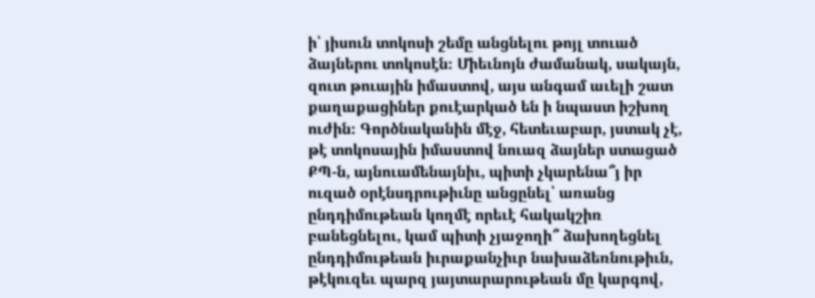ի՝ յիսուն տոկոսի շեմը անցնելու թոյլ տուած ձայներու տոկոսէն։ Միեւնոյն ժամանակ, սակայն, զուտ թուային իմաստով, այս անգամ աւելի շատ քաղաքացիներ քուէարկած են ի նպաստ իշխող ուժին։ Գործնականին մէջ, հետեւաբար, յստակ չէ, թէ տոկոսային իմաստով նուազ ձայներ ստացած ՔՊ-ն, այնուամենայնիւ, պիտի չկարենա՞յ իր ուզած օրէնսդրութիւնը անցընել՝ առանց ընդդիմութեան կողմէ որեւէ հակակշիռ բանեցնելու, կամ պիտի չյաջողի՞ ձախողեցնել ընդդիմութեան իւրաքանչիւր նախաձեռնութիւն, թէկուզեւ պարզ յայտարարութեան մը կարգով,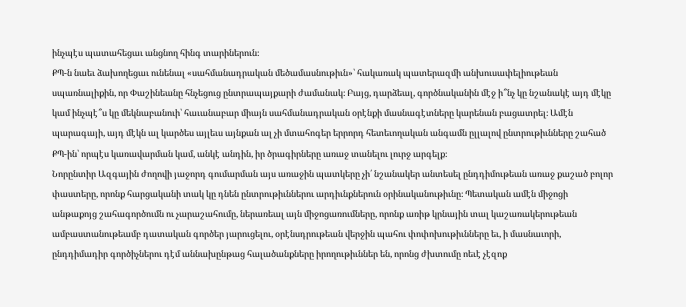ինչպէս պատահեցաւ անցնող հինգ տարիներուն։
ՔՊ-ն նաեւ ձախողեցաւ ունենալ «սահմանադրական մեծամասնութիւն»՝ հակառակ պատերազմի անխուսափելիութեան սպառնալիքին, որ Փաշինեանը հնչեցուց ընտրապայքարի ժամանակ։ Բայց, դարձեալ, գործնականին մէջ ի՞նչ կը նշանակէ այդ մէկը կամ ինչպէ՞ս կը մեկնաբանուի՝ հաւանաբար միայն սահմանադրական օրէնքի մասնագէտները կարենան բացատրել։ Ամէն պարագայի, այդ մէկն ալ կարծես այլեւս այնքան ալ չի մտահոգեր երրորդ հետեւողական անգամն ըլլալով ընտրութիւնները շահած ՔՊ-ին՝ որպէս կառավարման կամ, անկէ անդին, իր ծրագիրները առաջ տանելու լուրջ արգելք։
Նորընտիր Ազգային ժողովի յաջորդ գումարման այս առաջին պատկերը չի՛ նշանակեր անտեսել ընդդիմութեան առաջ քաշած բոլոր փաստերը, որոնք հարցականի տակ կը դնեն ընտրութիւններու արդիւնքներուն օրինականութիւնը։ Պետական ամէն միջոցի անթաքոյց շահագործումն ու չարաշահումը, ներառեալ այն միջոցառումները, որոնք առիթ կրնային տալ կաշառակերութեան ամբաստանութեամբ դատական գործեր յարուցելու, օրէնսդրութեան վերջին պահու փոփոխութիւնները եւ, ի մասնաւորի, ընդդիմադիր գործիչներու դէմ աննախընթաց հալածանքները իրողութիւններ են, որոնց ժխտումը ոեւէ չէզոք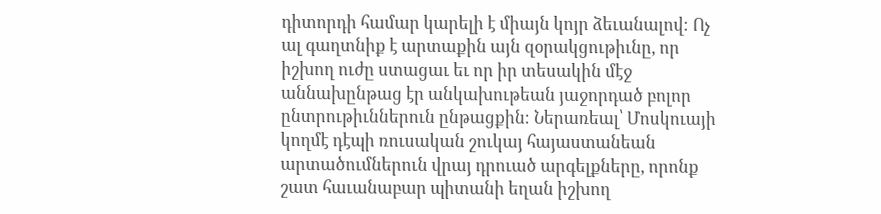դիտորդի համար կարելի է միայն կոյր ձեւանալով։ Ոչ ալ գաղտնիք է արտաքին այն զօրակցութիւնը, որ իշխող ուժը ստացաւ եւ որ իր տեսակին մէջ աննախընթաց էր անկախութեան յաջորդած բոլոր ընտրութիւններուն ընթացքին։ Ներառեալ՝ Մոսկուայի կողմէ դէպի ռուսական շուկայ հայաստանեան արտածումներուն վրայ դրուած արգելքները, որոնք շատ հաւանաբար պիտանի եղան իշխող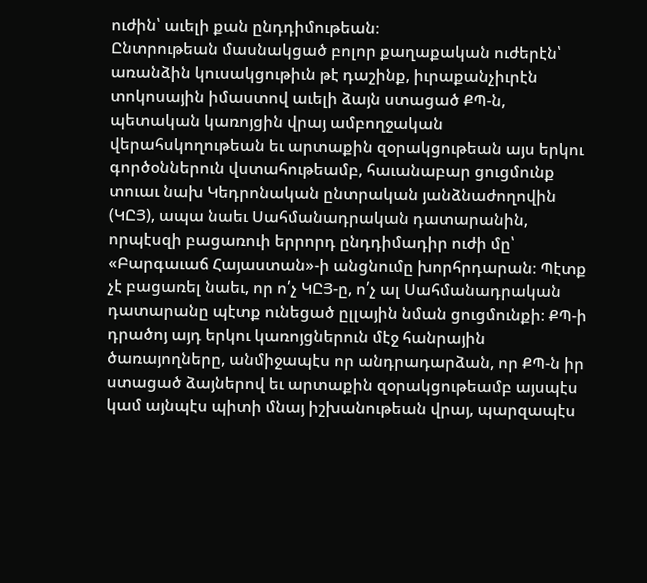ուժին՝ աւելի քան ընդդիմութեան։
Ընտրութեան մասնակցած բոլոր քաղաքական ուժերէն՝ առանձին կուսակցութիւն թէ դաշինք, իւրաքանչիւրէն տոկոսային իմաստով աւելի ձայն ստացած ՔՊ-ն, պետական կառոյցին վրայ ամբողջական վերահսկողութեան եւ արտաքին զօրակցութեան այս երկու գործօններուն վստահութեամբ, հաւանաբար ցուցմունք տուաւ նախ Կեդրոնական ընտրական յանձնաժողովին (ԿԸՅ), ապա նաեւ Սահմանադրական դատարանին, որպէսզի բացառուի երրորդ ընդդիմադիր ուժի մը՝ «Բարգաւաճ Հայաստան»-ի անցնումը խորհրդարան։ Պէտք չէ բացառել նաեւ, որ ո՛չ ԿԸՅ-ը, ո՛չ ալ Սահմանադրական դատարանը պէտք ունեցած ըլլային նման ցուցմունքի։ ՔՊ-ի դրածոյ այդ երկու կառոյցներուն մէջ հանրային ծառայողները, անմիջապէս որ անդրադարձան, որ ՔՊ-ն իր ստացած ձայներով եւ արտաքին զօրակցութեամբ այսպէս կամ այնպէս պիտի մնայ իշխանութեան վրայ, պարզապէս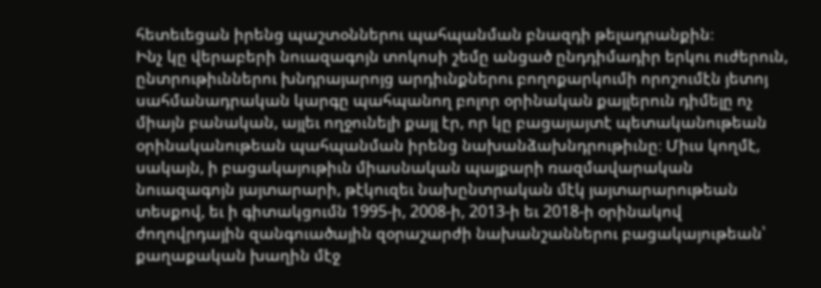հետեւեցան իրենց պաշտօններու պահպանման բնազդի թելադրանքին։
Ինչ կը վերաբերի նուազագոյն տոկոսի շեմը անցած ընդդիմադիր երկու ուժերուն, ընտրութիւններու խնդրայարոյց արդիւնքներու բողոքարկումի որոշումէն յետոյ սահմանադրական կարգը պահպանող բոլոր օրինական քայլերուն դիմելը ոչ միայն բանական, այլեւ ողջունելի քայլ էր, որ կը բացայայտէ պետականութեան օրինականութեան պահպանման իրենց նախանձախնդրութիւնը։ Միւս կողմէ, սակայն, ի բացակայութիւն միասնական պայքարի ռազմավարական նուազագոյն յայտարարի, թէկուզեւ նախընտրական մէկ յայտարարութեան տեսքով, եւ ի գիտակցումն 1995-ի, 2008-ի, 2013-ի եւ 2018-ի օրինակով ժողովրդային զանգուածային զօրաշարժի նախանշաններու բացակայութեան՝ քաղաքական խաղին մէջ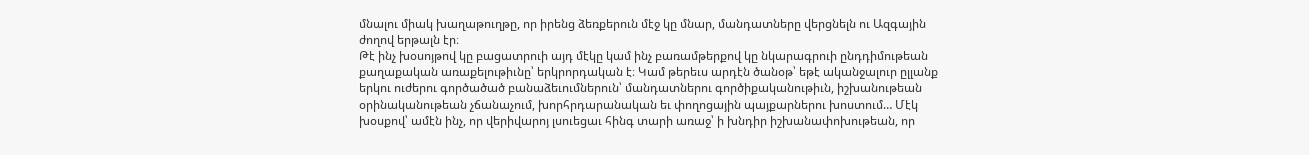մնալու միակ խաղաթուղթը, որ իրենց ձեռքերուն մէջ կը մնար, մանդատները վերցնելն ու Ազգային ժողով երթալն էր։
Թէ ինչ խօսոյթով կը բացատրուի այդ մէկը կամ ինչ բառամթերքով կը նկարագրուի ընդդիմութեան քաղաքական առաքելութիւնը՝ երկրորդական է։ Կամ թերեւս արդէն ծանօթ՝ եթէ ականջալուր ըլլանք երկու ուժերու գործածած բանաձեւումներուն՝ մանդատներու գործիքականութիւն, իշխանութեան օրինականութեան չճանաչում, խորհրդարանական եւ փողոցային պայքարներու խոստում… Մէկ խօսքով՝ ամէն ինչ, որ վերիվարոյ լսուեցաւ հինգ տարի առաջ՝ ի խնդիր իշխանափոխութեան, որ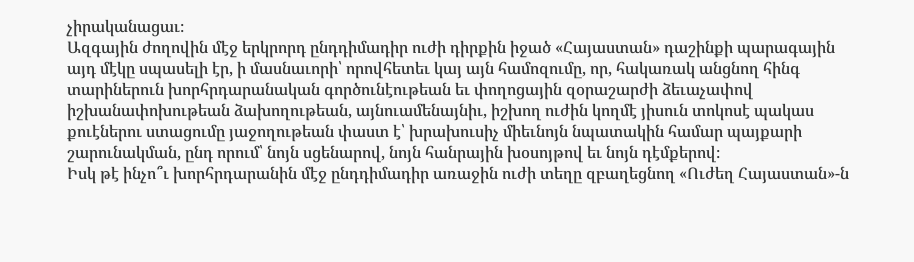չիրականացաւ։
Ազգային ժողովին մէջ երկրորդ ընդդիմադիր ուժի դիրքին իջած «Հայաստան» դաշինքի պարագային այդ մէկը սպասելի էր, ի մասնաւորի՝ որովհետեւ կայ այն համոզումը, որ, հակառակ անցնող հինգ տարիներուն խորհրդարանական գործունէութեան եւ փողոցային զօրաշարժի ձեւաչափով իշխանափոխութեան ձախողութեան, այնուամենայնիւ, իշխող ուժին կողմէ յիսուն տոկոսէ պակաս քուէներու ստացումը յաջողութեան փաստ է՝ խրախուսիչ միեւնոյն նպատակին համար պայքարի շարունակման, ընդ որում՝ նոյն սցենարով, նոյն հանրային խօսոյթով եւ նոյն դէմքերով։
Իսկ թէ ինչո՞ւ խորհրդարանին մէջ ընդդիմադիր առաջին ուժի տեղը զբաղեցնող «Ուժեղ Հայաստան»-ն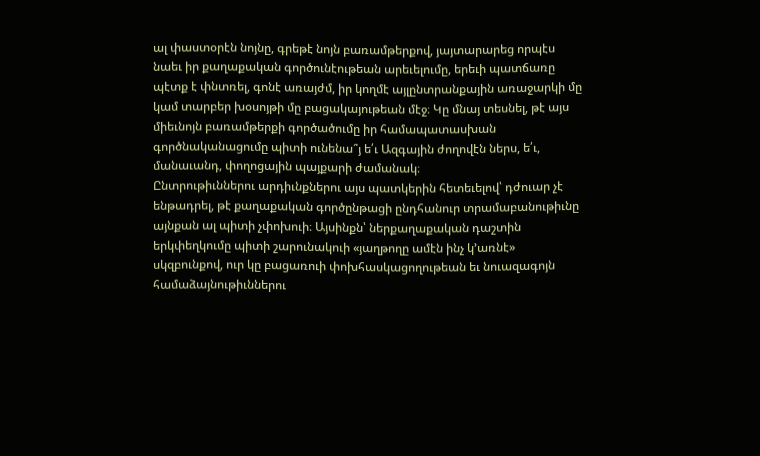ալ փաստօրէն նոյնը, գրեթէ նոյն բառամթերքով, յայտարարեց որպէս նաեւ իր քաղաքական գործունէութեան արեւելումը, երեւի պատճառը պէտք է փնտռել, գոնէ առայժմ, իր կողմէ այլընտրանքային առաջարկի մը կամ տարբեր խօսոյթի մը բացակայութեան մէջ։ Կը մնայ տեսնել, թէ այս միեւնոյն բառամթերքի գործածումը իր համապատասխան գործնականացումը պիտի ունենա՞յ ե՛ւ Ազգային ժողովէն ներս, ե՛ւ, մանաւանդ, փողոցային պայքարի ժամանակ։
Ընտրութիւններու արդիւնքներու այս պատկերին հետեւելով՝ դժուար չէ ենթադրել, թէ քաղաքական գործընթացի ընդհանուր տրամաբանութիւնը այնքան ալ պիտի չփոխուի։ Այսինքն՝ ներքաղաքական դաշտին երկփեղկումը պիտի շարունակուի «յաղթողը ամէն ինչ կ’առնէ» սկզբունքով, ուր կը բացառուի փոխհասկացողութեան եւ նուազագոյն համաձայնութիւններու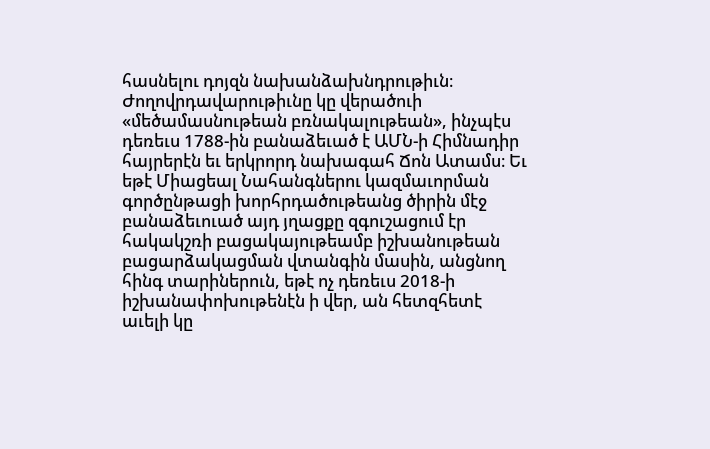հասնելու դոյզն նախանձախնդրութիւն։ Ժողովրդավարութիւնը կը վերածուի «մեծամասնութեան բռնակալութեան», ինչպէս դեռեւս 1788-ին բանաձեւած է ԱՄՆ-ի Հիմնադիր հայրերէն եւ երկրորդ նախագահ Ճոն Ատամս։ Եւ եթէ Միացեալ Նահանգներու կազմաւորման գործընթացի խորհրդածութեանց ծիրին մէջ բանաձեւուած այդ յղացքը զգուշացում էր հակակշռի բացակայութեամբ իշխանութեան բացարձակացման վտանգին մասին, անցնող հինգ տարիներուն, եթէ ոչ դեռեւս 2018-ի իշխանափոխութենէն ի վեր, ան հետզհետէ աւելի կը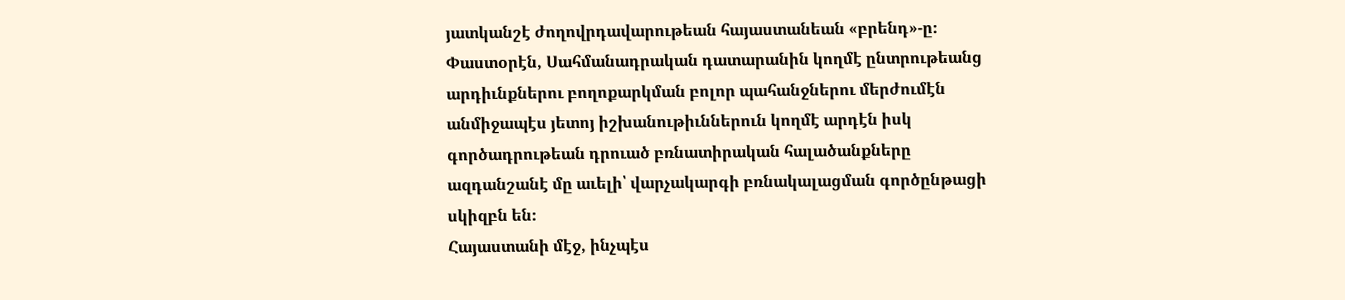յատկանշէ ժողովրդավարութեան հայաստանեան «բրենդ»-ը։ Փաստօրէն, Սահմանադրական դատարանին կողմէ ընտրութեանց արդիւնքներու բողոքարկման բոլոր պահանջներու մերժումէն անմիջապէս յետոյ իշխանութիւններուն կողմէ արդէն իսկ գործադրութեան դրուած բռնատիրական հալածանքները ազդանշանէ մը աւելի՝ վարչակարգի բռնակալացման գործընթացի սկիզբն են։
Հայաստանի մէջ, ինչպէս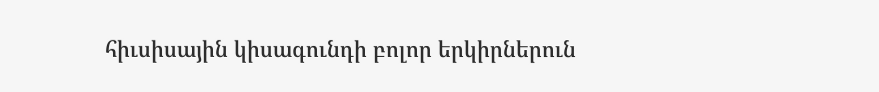հիւսիսային կիսագունդի բոլոր երկիրներուն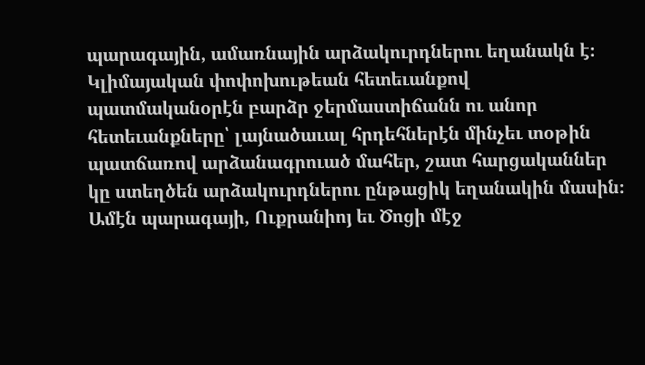պարագային, ամառնային արձակուրդներու եղանակն է։ Կլիմայական փոփոխութեան հետեւանքով պատմականօրէն բարձր ջերմաստիճանն ու անոր հետեւանքները՝ լայնածաւալ հրդեհներէն մինչեւ տօթին պատճառով արձանագրուած մահեր, շատ հարցականներ կը ստեղծեն արձակուրդներու ընթացիկ եղանակին մասին։ Ամէն պարագայի, Ուքրանիոյ եւ Ծոցի մէջ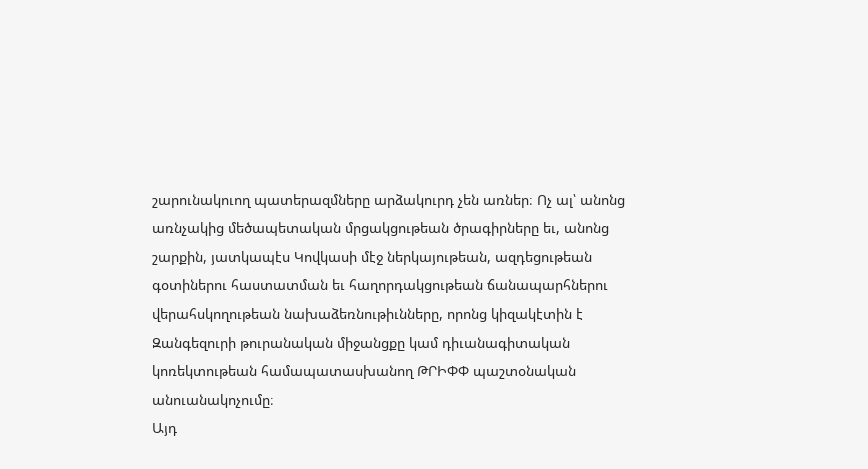շարունակուող պատերազմները արձակուրդ չեն առներ։ Ոչ ալ՝ անոնց առնչակից մեծապետական մրցակցութեան ծրագիրները եւ, անոնց շարքին, յատկապէս Կովկասի մէջ ներկայութեան, ազդեցութեան գօտիներու հաստատման եւ հաղորդակցութեան ճանապարհներու վերահսկողութեան նախաձեռնութիւնները, որոնց կիզակէտին է Զանգեզուրի թուրանական միջանցքը կամ դիւանագիտական կոռեկտութեան համապատասխանող ԹՐԻՓՓ պաշտօնական անուանակոչումը։
Այդ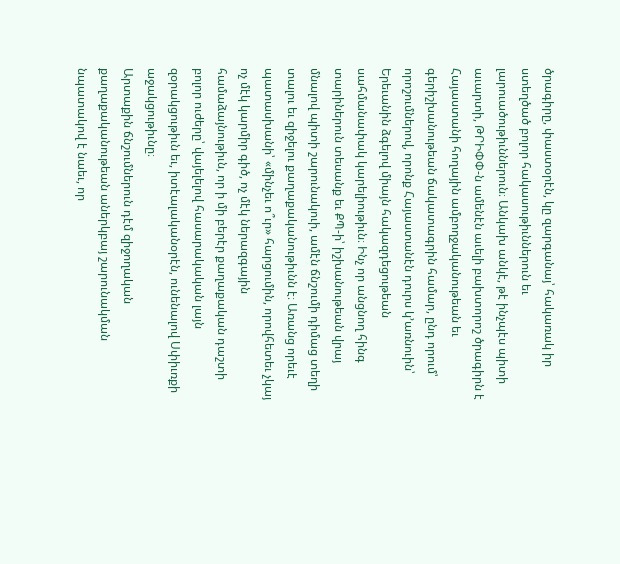ծրագիրը, փաստօրէն, կը զարգանայ՝ հակառակ իր ստեղծած բոլոր հակասութիւններուն եւ լարուածութիւններուն։ Անկախ անկէ, թէ ինչպէս պիտի աւարտի, ԹՐԻՓՓ-ն ամենէն աւելի բախտորոշ ծրագիրն է Հայաստանի հողային ամբողջականութեան եւ գերիշխանութեան ճակատագրին համար, ընդ որում՝ որոշումներով, որոնք Հայաստանէն դուրս կ’առնուին՝ Երեւանին ձգելով միայն հակազդեցութեան սահմանափակ կարելիութիւն։ Ինչ որ անցնող հինգ տարիներուն տեսանք եւ ՔՊ-ի՝ իշխանութեան վրայ մնալով պիտի շարունակուի, ամէն ճնշումի դիմաց տեղի տալու եւ զիջելու քաղաքականութիւնն է։ Առանց որեւէ պատասխանի՝ «մինչեւ ո՞ւր» հարցումին, որովհետեւ չկայ ոչ մէկ կարմիր գիծ, ոչ մէկ ներազգային համաձայնութիւն, որ ի մի բերէր քաղաքական դաշտի բոլոր ուժերը՝ վայելելով հասարակական լայն զօրակցութիւն եւ, իտէալականօրէն, ունենալով Սփիւռքի աջակցութիւնը։
Արտաքին ճնշումներուն դէմ զիջողական քաղաքականութեան աներկբայ շարունակման նպատակով է նաեւ, որ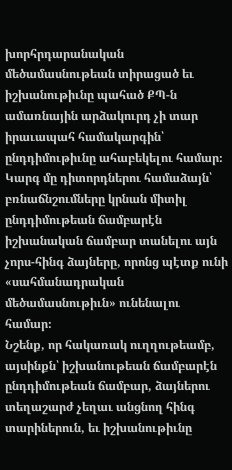խորհրդարանական մեծամասնութեան տիրացած եւ իշխանութիւնը պահած ՔՊ-ն ամառնային արձակուրդ չի տար իրաւապահ համակարգին՝ ընդդիմութիւնը ահաբեկելու համար։ Կարգ մը դիտորդներու համաձայն՝ բռնաճնշումները կրնան միտիլ ընդդիմութեան ճամբարէն իշխանական ճամբար տանելու այն չորս-հինգ ձայները, որոնց պէտք ունի «սահմանադրական մեծամասնութիւն» ունենալու համար։
Նշենք, որ հակառակ ուղղութեամբ, այսինքն՝ իշխանութեան ճամբարէն ընդդիմութեան ճամբար, ձայներու տեղաշարժ չեղաւ անցնող հինգ տարիներուն, եւ իշխանութիւնը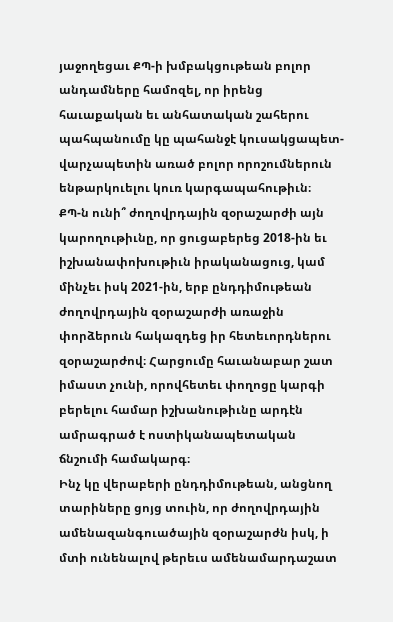յաջողեցաւ ՔՊ-ի խմբակցութեան բոլոր անդամները համոզել, որ իրենց հաւաքական եւ անհատական շահերու պահպանումը կը պահանջէ կուսակցապետ-վարչապետին առած բոլոր որոշումներուն ենթարկուելու կուռ կարգապահութիւն։
ՔՊ-ն ունի՞ ժողովրդային զօրաշարժի այն կարողութիւնը, որ ցուցաբերեց 2018-ին եւ իշխանափոխութիւն իրականացուց, կամ մինչեւ իսկ 2021-ին, երբ ընդդիմութեան ժողովրդային զօրաշարժի առաջին փորձերուն հակազդեց իր հետեւորդներու զօրաշարժով։ Հարցումը հաւանաբար շատ իմաստ չունի, որովհետեւ փողոցը կարգի բերելու համար իշխանութիւնը արդէն ամրագրած է ոստիկանապետական ճնշումի համակարգ։
Ինչ կը վերաբերի ընդդիմութեան, անցնող տարիները ցոյց տուին, որ ժողովրդային ամենազանգուածային զօրաշարժն իսկ, ի մտի ունենալով թերեւս ամենամարդաշատ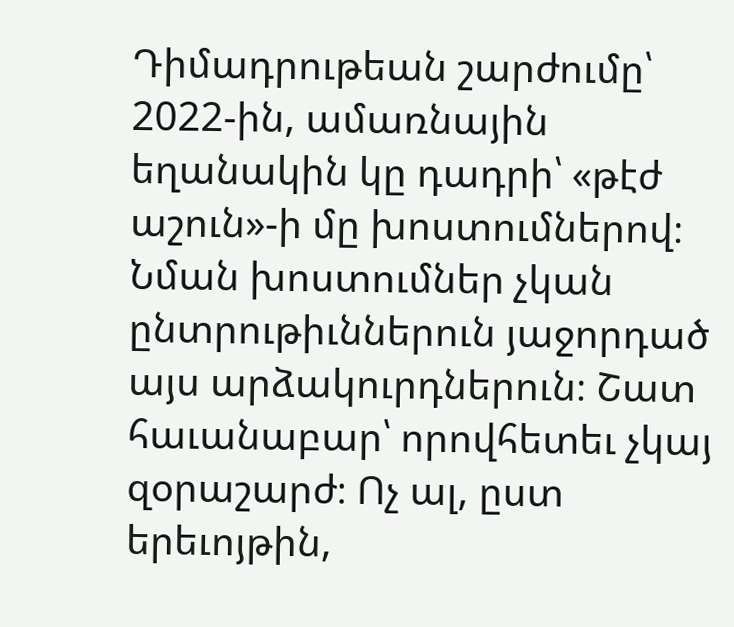Դիմադրութեան շարժումը՝ 2022-ին, ամառնային եղանակին կը դադրի՝ «թէժ աշուն»-ի մը խոստումներով։ Նման խոստումներ չկան ընտրութիւններուն յաջորդած այս արձակուրդներուն։ Շատ հաւանաբար՝ որովհետեւ չկայ զօրաշարժ։ Ոչ ալ, ըստ երեւոյթին,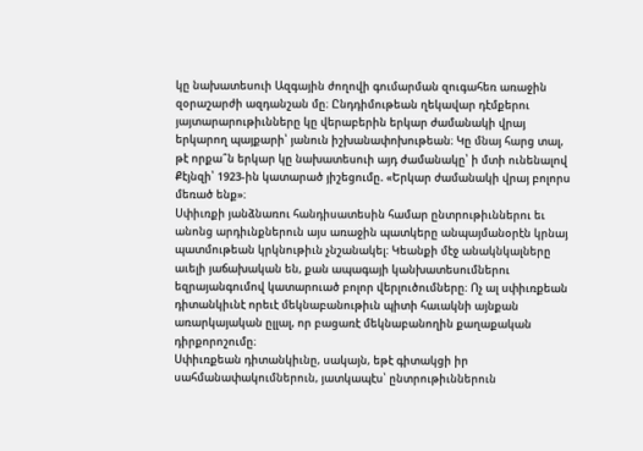կը նախատեսուի Ազգային ժողովի գումարման զուգահեռ առաջին զօրաշարժի ազդանշան մը։ Ընդդիմութեան ղեկավար դէմքերու յայտարարութիւնները կը վերաբերին երկար ժամանակի վրայ երկարող պայքարի՝ յանուն իշխանափոխութեան։ Կը մնայ հարց տալ, թէ որքա՞ն երկար կը նախատեսուի այդ ժամանակը՝ ի մտի ունենալով Քէյնզի՝ 1923-ին կատարած յիշեցումը. «Երկար ժամանակի վրայ բոլորս մեռած ենք»։
Սփիւռքի յանձնառու հանդիսատեսին համար ընտրութիւններու եւ անոնց արդիւնքներուն այս առաջին պատկերը անպայմանօրէն կրնայ պատմութեան կրկնութիւն չնշանակել։ Կեանքի մէջ անակնկալները աւելի յաճախական են, քան ապագայի կանխատեսումներու եզրայանգումով կատարուած բոլոր վերլուծումները։ Ոչ ալ սփիւռքեան դիտանկիւնէ որեւէ մեկնաբանութիւն պիտի հաւակնի այնքան առարկայական ըլլալ, որ բացառէ մեկնաբանողին քաղաքական դիրքորոշումը։
Սփիւռքեան դիտանկիւնը, սակայն, եթէ գիտակցի իր սահմանափակումներուն, յատկապէս՝ ընտրութիւններուն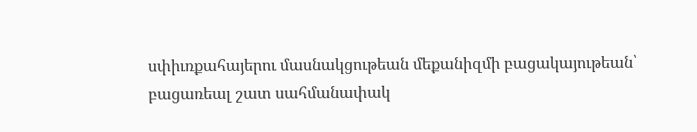սփիւռքահայերու մասնակցութեան մեքանիզմի բացակայութեան՝ բացառեալ շատ սահմանափակ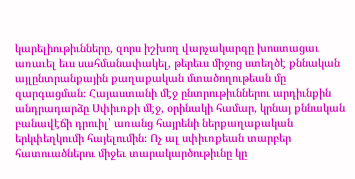կարելիութիւնները, զորս իշխող վարչակարգը խոստացաւ առաւել եւս սահմանափակել, թերեւս միջոց ստեղծէ քննական այլընտրանքային քաղաքական մտածողութեան մը զարգացման։ Հայաստանի մէջ ընտրութիւններու արդիւնքին անդրադարձը Սփիւռքի մէջ, օրինակի համար, կրնայ քննական բանավէճի դրուիլ՝ առանց հայրենի ներքաղաքական երկփեղկումի հայելումին։ Ոչ ալ սփիւռքեան տարբեր հատուածներու միջեւ տարակարծութիւնը կը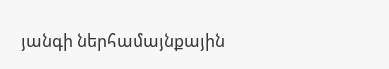յանգի ներհամայնքային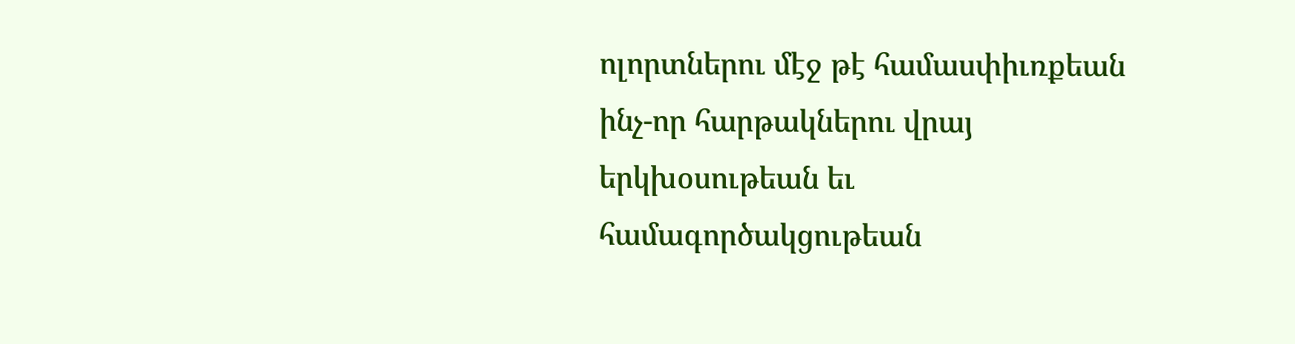ոլորտներու մէջ թէ համասփիւռքեան ինչ-որ հարթակներու վրայ երկխօսութեան եւ համագործակցութեան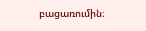բացառումին։